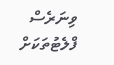ވިނަރެސް ފްލެޓުތަކަށް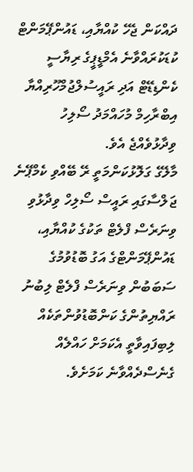ދައްކަން ޖެހޭ ކުއްޔާއި، ޑައުންޕޭމަންޓް ކުޑަކުރައްވާނެ އެމްޑީޕީގެ ރިޔާސީ ކެންޑިޑޭޓް އަދި ރައީސުލްޖުމްހޫރިއްޔާ އިބްރާހިމް މުހައްމަދު ސޯލިހު ވިދާޅުވެއްޖެ އެވެ.
މާލޭގެ ގަލޮޅުކަންމަތީ ރޭ ބޭއްވި ކެމްޕޭނެ ޖަލްސާގައި ރައީސް ސޯލިހް ވިދާޅުވި ވިނަރެސް ފްލެޓް ތަކުގެ ކުއްޔާއި، ޑައުންޕޭމަންޓްގެ އަގު ބޮޑުވުމުގެ ސަބަބުން ވިނަރެސް ފްލެޓް ލިބުނު ރައްޔިތުންގެ ކަންބޮޑުވުންތަކެއް ލިބިފައިވާތީ އެކަމަށް ހައްލެއް ގެނެސްދެއްވާނެ ކަމަށެވެ.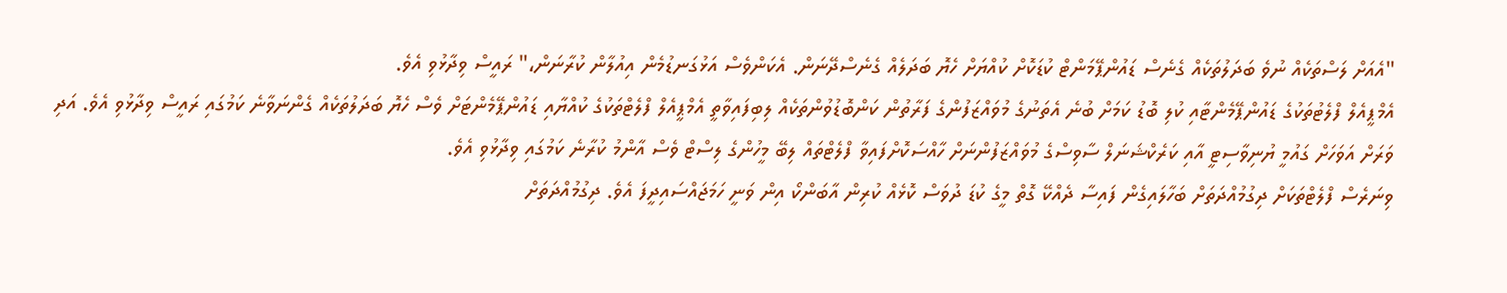"އެއަށް ލަސްތަކެއް ނުވެ ބަދަލުތަކެއް ގެނެސް ޑައުންޕޭމަންޓް ކުޑަކޮށް ކުއްޔަށް ހެޔޮ ބަދަލެއް ގެނެސްދޭނަން. އެކަންވެސް އަޅުގަނޑުމެން އިއުލާން ކުރާނަން،" ރައީސް ވިދާޅުވި އެވެ.
އެމްޕީއެލް ފްލެޓުތަކުގެ ޑައުންޕޭމެންޓާއި ކުލި ބޮޑު ކަމަށް ބުނެ އެތަނުގެ މުވައްޒަފުންގެ ފަރާތުން ކަންބޮޑުވުންތަކެއް ލިބިފައިވާތީ އެމްޕީއެލް ފްލެޓްތަކުގެ ކުއްޔާއި ޑައުންޕޭމެންޓަށް ވެސް ހެޔޮ ބަދަލުތަކެއް ގެންނަވާނެ ކަމުގައި ރައީސް ވިދާޅުވި އެވެ. އަދި ވަރަށް އަވަހަށް ގައުމީ ޔުނިވާސިޓީ އާއި ކަރެކްޝަނަލް ސާވިސްގެ މުވައްޒަފުންނަށް ހާއްސަކޮށްފައިވާ ފްލެޓްތައް ލިބޭ މީހުންގެ ލިސްޓް ވެސް އާންމު ކުރާނެ ކަމުގައި ވިދާޅުވި އެވެ.
ވިނަރެސް ފްލެޓްތަކަށް ދިގުމުއްދަތަށް ބަހާލައިގެން ފައިސާ ދެއްކޭ ގޮތް މީގެ ކުޑަ ދުވަސް ކޮޅެއް ކުރިން އާބަންކޯ އިން ވަނީ ހަމަޖައްސައިދީފަ އެވެ. ދިގުމުއްދަތަށް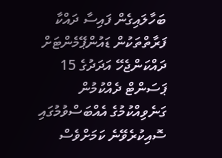ބަހާލައިގެން ފައިސާ ދައްކާ ފަރާތްތަކުން ޑައުންޕޭމެންޓަށް ދައްކަންޖެހޭ އަދަދުގެ 15 ޕަސަންޓް ދެއްކުމުން ގަނެވިއްކުމުގެ އެއްބަސްވުމުގައި ސޮއިކުރެވޭނެ ކަމަށްވެސް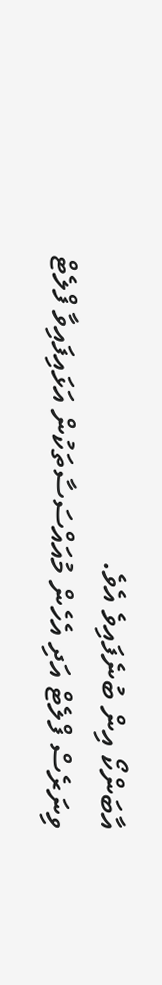އާބަންކޯ އިން ބުނެފައިވެ އެވެ.
ވިނަރެސް ފްލެޓް އަދި އެހެން މުއައްސަސާތަކުން އަޅައިފައިވާ ފްލެޓް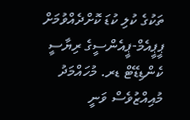ތަކުގެ ކުލި ކުޑަ ކޮށްދެއްވުމަށް ޕީޕީއެމް-ޕީއެންސީގެ ރިޔާސީ ކެންޑިޑޭޓް ޑރ. މުހައްމަދު މުއިއްޒުވެސް ވަނީ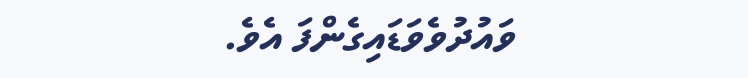ވައުދުވެވަޑައިގެންފަ އެވެ.